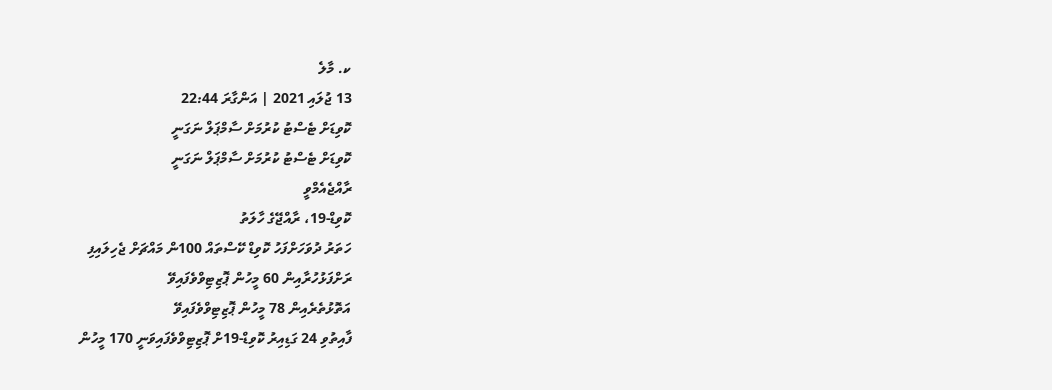ކ. މާލެ
13 ޖުލައި 2021 | އަންގާރަ 22:44
ކޮވިޑަށް ޓެސްޓު ކުރުމަށް ސާމްޕަލް ނަގަނީ
ކޮވިޑަށް ޓެސްޓު ކުރުމަށް ސާމްޕަލް ނަގަނީ
ރާއްޖެއެމްވީ
ކޮވިޑް-19، ރާއްޖޭގެ ހާލަތު
ހަތަރު ދުވަހަށްފަހު ކޮވިޑް ކޭސްތައް 100ން މައްޗަށް ޖެހިލައިފި
ރަށްފަޅުހުރާއިން 60 މީހުން ޕޮޒިޓިވްވެފައިވޭ
އަތޮޅުތެރެއިން 78 މީހުން ޕޮޒިޓިވްވެފައިވޭ
ފާއިތުވި 24 ގަޑިއިރު ކޮވިޑް-19ށް ޕޮޒިޓިވްވެފައިވަނީ 170 މީހުން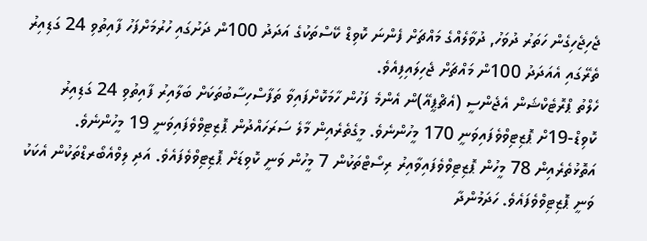ޖެހިޖެހިގެން ހަތަރު ދުވަހު, ދުވާލެއްގެ މައްޗަށް ފެންނަ ކޮވިޑް ކޭސްތަކުގެ އަދަދު 100ން ދަށުގައި ހުރުމަށްފަހު ފާއިތުވި 24 ގަޑިއިރު ތެރޭގައި އެއަދަދު 100ން މައްޗަށް ޖެހިލައިފިއެވެ.
ހެލްތު ޕްރޮޓެކްޝަން އެޖެންސީ (އެޗްޕީއޭ)ން އެންމެ ފަހުން ހާމަކޮށްފައިވާ ތަފާސްހިސާބުތަކަށް ބަލާއިރު ފާއިތުވި 24 ގަޑިއިރު ކޮވިޑް-19ށް ޕޮޒިޓިވްވެފައިވަނީ 170 މީހުންނެވެ. މީގެތެރެއިން މާލެ ސަރަހައްދުން ޕޮޒިޓިވްވެފައިވަނީ 19 މީހުންނެވެ. އަތޮޅުތެރެއިން 78 މީހުން ޕޮޒިޓިވްވެފައިވާއިރު ރިސޯޓްތަކުން 7 މީހުން ވަނީ ކޮވިޑަށް ޕޮޒިޓިވްވެފައެވެ. އަދި ލިވްއެބޯރޑްތަކުން އެކަކު ވަނީ ޕޮޒިޓިވްވެފައެވެ. ހަދަމުންދާ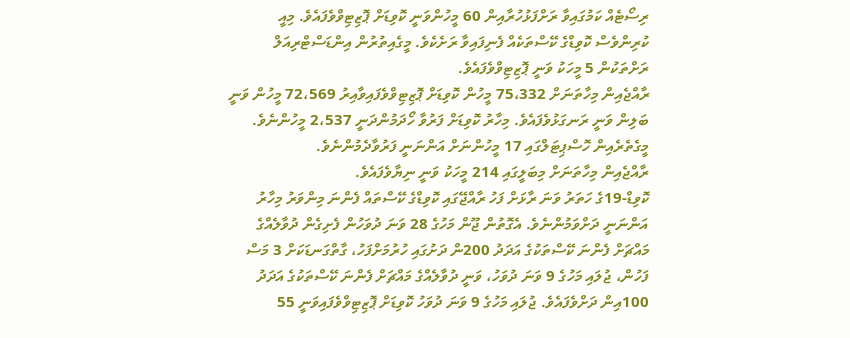ރިސޯޓެއް ކަމުގައިވާ ރަށްފަޅުހުރާއިން 60 މީހުންވަނީ ކޮވިޑަށް ޕޮޒިޓިވްވެފައެވެ. މިއީ ކުރިންވެސް ކޮވިޑްގެ ކޭސްތަކެއް ފެނިފައިވާ ރަށެކެވެ. މީގެއިތުރުން އިންޑަސްޓްރިއަލް ރަށްތަކުން 5 މީހަކު ވަނީ ޕޮޒިޓިވްވެފައެވެ.
ރާއްޖެއިން މިހާތަނަށް 75،332 މީހުން ކޮވިޑަށް ޕޮޒިޓިވްވެފައިވާއިރު 72،569 މީހުން ވަނީ ބަލިން ވަނީ ރަނގަޅުވެފައެވެ. މިހާރު ކޮވިޑަށް ފަރުވާ ހޯދަމުންދަނީ 2،537 މީހުންނެވެ. މީގެތެރެއިން ހޮސްޕިޓަލްގައި 17 މީހުންނަށް އަންނަނީ ފަރުވާދެމުންނެވެ.
ރާއްޖެއިން މިހާތަނަށް މިބަލީގައި 214 މީހަކު ވަނީ ނިޔާވެފައެވެ.
ކޮވިޑް-19ގެ ހަތަރު ވަނަ ރާޅަށް ފަހު ރާއްޖޭގައި ކޮވިޑްގެ ކޭސްތައް ފެންނަ މިންވަރު މިހާރު އަންނަނީ ދަށްވަމުންނެވެ. އެގޮތުން ޖޫން މަހުގެ 28 ވަނަ ދުވަހުން ފެށިގެން ދުވާލެއްގެ މައްޗަށް ފެންނަ ކޭސްތަކުގެ އަދަދު 200ން ދަށުގައި ހުރުމަށްފަހު، ގާތްގަނޑަކަށް 3 މަސް ފަހުން، ޖުލައި މަހުގެ 9 ވަނަ ދުވަހު، ވަނީ ދުވާލެއްގެ މައްޗަށް ފެންނަ ކޭސްތަކުގެ އަދަދު 100އިން ދަށްވެފައެވެ. ޖުލައި މަހުގެ 9 ވަނަ ދުވަހު ކޮވިޑަށް ޕޮޒިޓިވްވެފައިވަނީ 55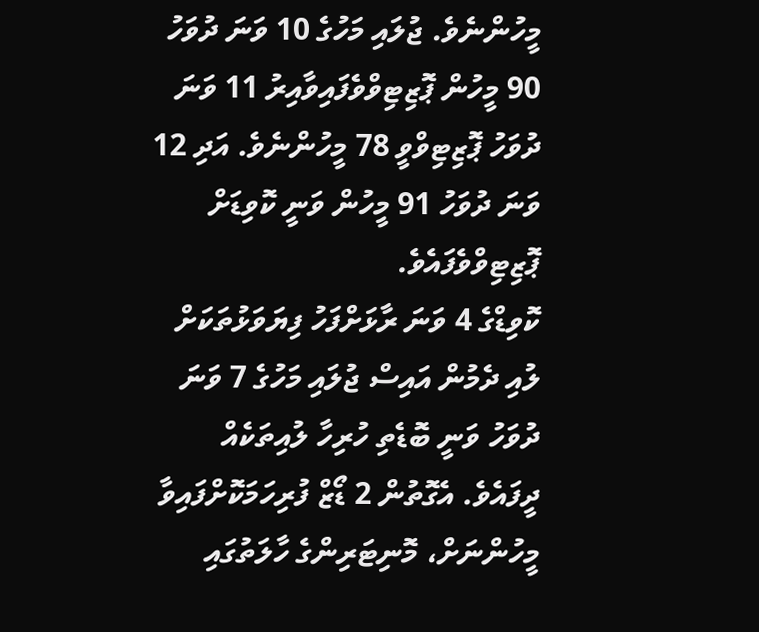މީހުންނެވެ. ޖުލައި މަހުގެ 10 ވަނަ ދުވަހު 90 މީހުން ޕޮޒިޓިވްވެފައިވާއިރު 11 ވަނަ ދުވަހު ޕޮޒިޓިވްވީ 78 މީހުންނެވެ. އަދި 12 ވަނަ ދުވަހު 91 މީހުން ވަނީ ކޮވިޑަށް ޕޮޒިޓިވްވެފައެވެ.
ކޮވިޑްގެ 4 ވަނަ ރާޅަށްފަހު ފިޔަވަޅުތަކަށް ލުއި ދެމުން އައިސް ޖުލައި މަހުގެ 7 ވަނަ ދުވަހު ވަނީ ބޮޑެތި ހުރިހާ ލުއިތަކެއް ދީފައެވެ. އެގޮތުން 2 ޑޯޒް ފުރިހަމަކޮށްފައިވާ މީހުންނަށް، މޮނިޓަރިންގެ ހާލަތުގައި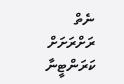ނެތް ރަށްރަށަށް ކަރަންޓީނާ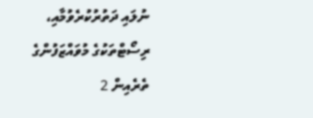ނުލައި ދަތުރުކުރެވުމާއި، ރިސޯޓްތަކުގެ މުވައްޒަފުންގެ ތެރެއިން 2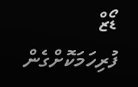ޑޯޒް ފުރިހަމަކޮށްގެން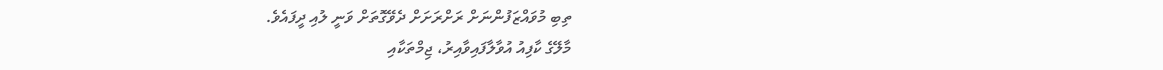ތިބި މުވައްޒަފުންނަށް ރަށްރަށަށް ދެވޭގޮތަށް ވަނީ ލުއި ދީފައެވެ.
މާލޭގެ ކާފިއު އުވާލާފައިވާއިރު، ޖިމްތަކާއި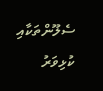ސެލޫންތަކާއި ކުޅިވަރު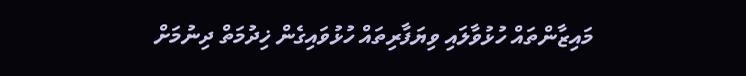މައިޒާންތައް ހުޅުވާލައި ވިޔަފާރިތައް ހުޅުވައިގެން ޚިދުމަތް ދިނުމަށް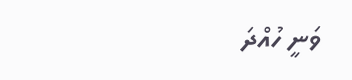ވަނީ ހުއްދަ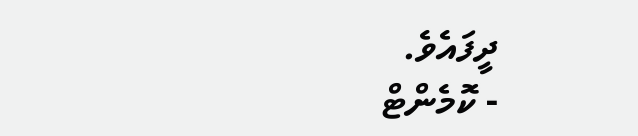ދީފައެވެ.
- ކޮމެންޓް